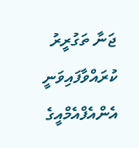ޖަނާ ތަގުރީރު ކުރައްވާފައިވަނީ އެންއެފްއެމްއީގެ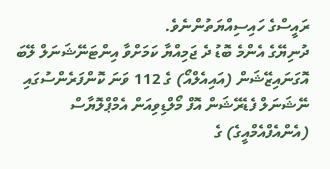ރައީސްގެ ހައިސިއްޔަތުންނެވެ.
ދުނިޔޭގެ އެންމެ ބޮޑު ދެ ޖަމިއްޔާ ކަމަށްވާ އިންޓަނޭޝަނަލް ލޭބަ އޮގަނައިޒޭޝަން (އައިއެލްއޯ) ގެ 112 ވަނަ ކޮންފަރެންސުގައި ނޭޝަނަލް ފެޑެރޭޝަން އޮފް މޯލްޑިވިއަން އެމްޕްލޮޔާސް (އެންއެފްއެމްއީގެ) ގެ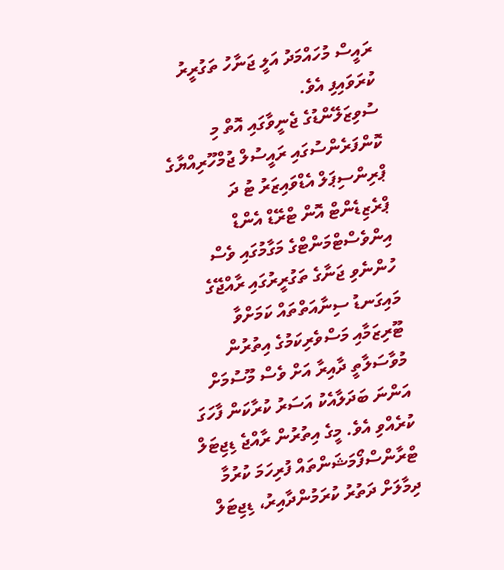ރައީސް މުހައްމަދު އަލީ ޖަނާހު ތަގުރީރު ކުރަވައިފި އެވެ.
ސުވިޒަލޭންޑުގެ ޖެނީވާގައި އޮތް މި ކޮންފަރެންސުގައި ރައީސުލް ޖުމްހޫރިއްޔާގެ ޕްރިންސިޕަލް އެޑްވައިޒަރު ޓު ދަ ޕްރެޒިޑެންޓް އޮން ޓްރޭޑް އެންޑް އިންވެސްޓްމަންޓްގެ މަގާމުގައި ވެސް ހުންނެވި ޖަނާގެ ތަގުރީރުގައި ރާއްޖޭގެ މައިގަނޑު ސިނާއަތްތައް ކަމަށްވާ ޓޫރިޒަމާއި މަސްވެރިކަމުގެ އިތުރުން މުވާސަލާތީ ދާއިރާ އަށް ވެސް މޫސުމަށް އަންނަ ބަދަލާއެކު އަސަރު ކުރާކަން ފާހަގަ ކުރެއްވި އެވެ. މީގެ އިތުރުން ރާއްޖެ ޑިޖިޓަލް ޓްރާންސްފޯމަޝަންތައް ފުރިހަމަ ކުރުމާ ދިމާލަށް ދަތުރު ކުރަމުންދާއިރު، ޑިޖިޓަލް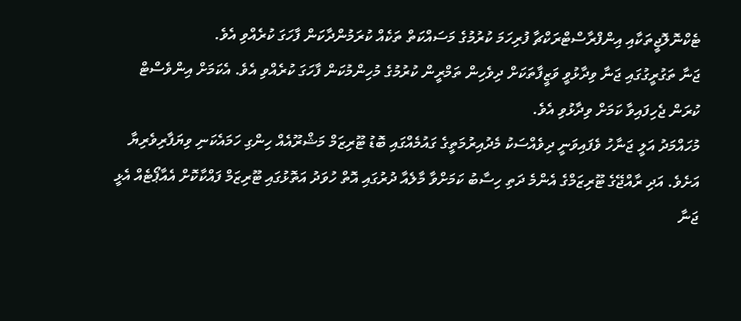ޓެކްނޮލޮޖީތަކާއި އިންފްރާސްޓްރަކްޗާ ފުރިހަމަ ކުރުމުގެ މަސައްކަތް ތަކެއް ކުރަމުންދާކަން ފާހަގަ ކުރެއްވި އެވެ.
ޖަނާ ތަގުރީގުގައި ޖަނާ ވިދާޅުވީ ވަޒީފާތަކަށް ދިވެހިން ތަމްރީން ކުރުމުގެ މުހިންމުކަން ފާހަގަ ކުރެއްވި އެވެ. އެކަމަށް އިންވެސްޓް ކުރަން ޖެހިފައިވާ ކަމަށް ވިދާޅުވި އެވެ.
މުހައްމަދު އަލީ ޖަނާހު ވެފައިވަނީ ދިވެއްސަކު މެދުއިރުމަތީގެ ގައުމެއްގައި ބޮޑު ޓޫރިޒަމް މަޝްރޫއެއް ހިންގި ހަމައެކަނި ވިޔަފާރިވެރިޔާ އަށެވެ. އަދި ރާއްޖޭގެ ޓޫރިޒަމްގެ އެންމެ ދަތި ހިސާބު ކަމަށްވާ މާލެއާ ދުރުގައި އޮތް ހުވަދު އަތޮޅުގައި ޓޫރިޒަމް ފައްކާކޮށް އެއާޕޯޓެއް އެޅީ ޖަނާ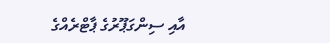އާއި ސިންގަޕޫރުގެ ޕާޓްރެއްގެ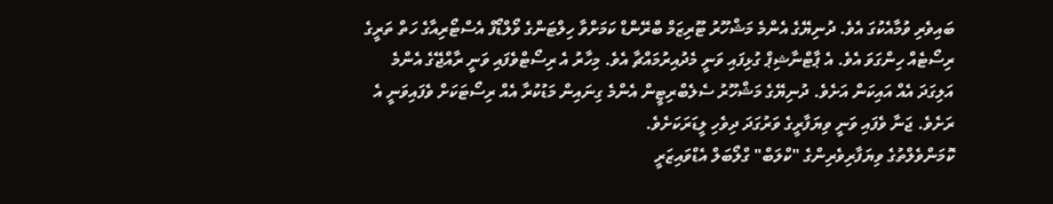ބައިވެރި ވުމާއެކުގަ އެވެ. ދުނިޔޭގެ އެންމެ މަޝްހޫރު ޓޫރިޒަމް ބްރޭންޑް ކަމަށްވާ ހިލްޓަންގެ ވޯލްޑޯފް އެސްޓޯރިއާގެ ހަތް ތަރީގެ ރިސޯޓެއް ހިންގަވަ އެވެ. އެ ޕާޓްނާޝިޕް ގުޅިފައި ވަނީ މެދުއިރުމައްޗާ އެވެ. މިހާރު އެ ރިސޯޓްވެފައި ވަނީ ރާއްޖޭގެ އެންމެ އަލިގަދަ އެއް އައިކަން އަށެވެ. ދުނިޔޭގެ މަޝްހޫރު ސެލެބްރިޓީން އެންމެ ގިނައިން މަޑުކުރާ އެއް ރިސޯޓަކަށް ވެފައިވަނީ އެ ރަށެވެ. ޖަނާ ވެފައި ވަނީ ވިޔަފާރީގެ ވަރުގަދަ ދިވެހި ލީޑަރަކަށެވެ.
ކޮމަންވެލްތުގެ ވިޔަފާރިވެރިންގެ "ކްލަބް" ގްލޯބަލް އެޑްވައިޒަރީ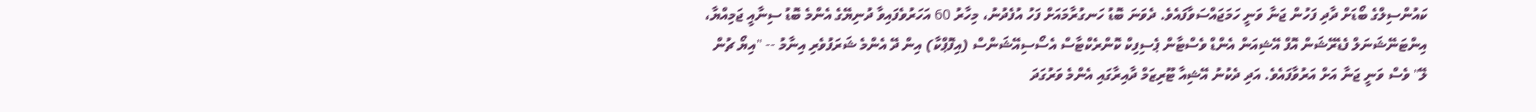ކައުންސިލްގެ ބޯޑަށް ދާދި ފަހުން ޖަނާ ވަނީ ހަމަޖައްސަވާފައެވެ. ދެވަނަ ބޮޑު ހަނގުރާމައަށް ފަހު އުފެދުނު، މިހާރު 60 އަހަރުވެފައިވާ ދުނިޔޭގެ އެންމެ ބޮޑު ސިނާއީ ޖަމިއްޔާ، އިންޓަނޭޝަނަލް ފެޑެރޭޝަން އޮފް އޭޝިއަން އެންޑް ވެސްޓާން ޕެސިފިކް ކޮންރެކްޓާސް އެސޯސިއޭޝަންސް (އިފޮޕްކާ) އިން ދޭ އެންމެ ޝަރަފުވެރި އިނާމު -- "އިޔޯ ޗުން ލޭ" ވެސް ވަނީ ޖަނާ އަށް އަރުވާފައެވެ. އަދި ދެކުނު އޭޝިއާ ޓޫރިޒަމް ދާއިރާގައި އެންމެ ވަރުގަދަ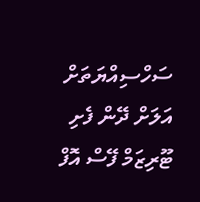ސަހްސިއްޔަތަށް އަލަށް ދޭން ފެށި ޓޫރިޒަމް ފޭސް އޮފް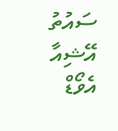ސައުތު އޭޝިއާ އެވޯޑް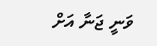ވަނީ ޖަނާ އަށް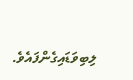ލިބިވަޑައިގެންފައެވެ.